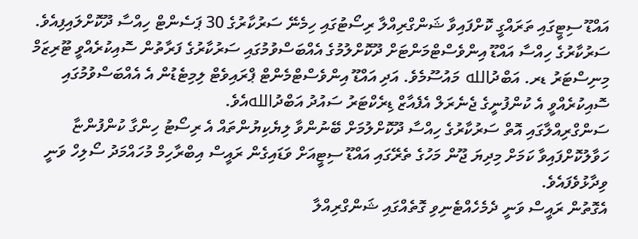އައްޑޫ ސިޓީގައި ތަރައްގީ ކޮށްފައިވާ ޝަންގްރިއްލާ ރިސޯޓުގައި ހިމެނޭ ސަރުކާރުގެ 30 ޕަސެންޓް ހިއްސާ ދޫކޮށްލައިފިއެވެ.
ސަރުކާރުގެ ހިއްސާ އައްޑޫ އިންވެސްޓްމަންޓަށް ދޫކޮށްލުމުގެ އެއްބަސްވުމުގައި ސަރުކާރުގެ ފަރާތުން ސޮއިކުރެއްވީ ޓޫރިޒަމް މިނިސްޓަރު ޑރ. އަބްދުالله މައުސޫމެވެ. އަދި އައްޑޫ އިންވެސްޓްމެންޓް ޕްރައިވެޓް ލިމިޓެޑުން އެ އެއްބަސްވުމުގައި ސޮއިކުރެއްވީ އެ ކުންފުނީގެ ޖެނެރަލް އެފެއާޒް ޑިރެކްޓަރު ސައުދު އަބްދުاللهއެވެ.
ސަންގްރިއްލާގައި އޮތް ސަރުކާރުގެ ހިއްސާ ދޫކޮށްލުމަށް ބޭނުންވާ ލިޔެކިޔުންތައް އެ ރިސޯޓު ހިންގާ ކުންފުންޏާ ހަވާލުކޮށްފައިވާ ކަމަށް މިދިޔަ ޖޫން މަހުގެ ތެރޭގައި އައްޑޫ ސިޓީއަށް ވަޑައިގެން ރައީސް އިބްރާހިމް މުހައްމަދު ސޯލިހް ވަނީ ވިދާޅުވެފައެވެ.
އެގޮތުން ރައީސް ވަނީ ދެމެހެއްޓެނިވި ގޮތެއްގައި ޝަންގްރިއްލާ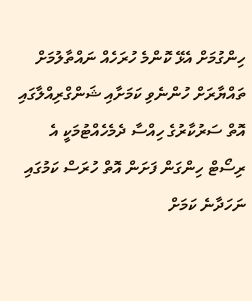ހިންގުމަށް އެޅޭ ކޮންމެ ހުރަހެއް ނައްތާލުމަށް ތައްޔާރަށް ހުންނެވި ކަމަށާއި ޝަންގްރިއްލާގައި އޮތް ސަރުކާރުގެ ހިއްސާ ދެމެހެއްޓުމަކީ އެ ރިސޯޓް ހިންގަން ފަށަން އޮތް ހުރަސް ކަމުގައި ނަހަދާނެ ކަމަށް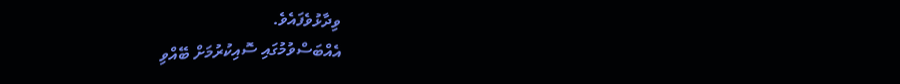ވިދާޅުވެފައެވެ.
އެއްބަސްވުމުގައި ސޮއިކުރުމަށް ބޭއްވި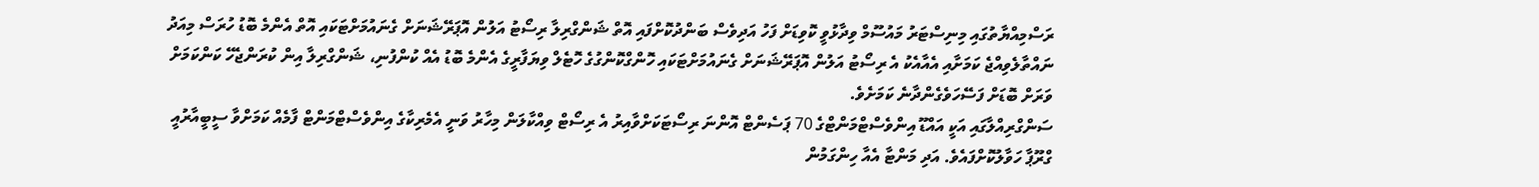ރަސްމިއްޔާތުގައި މިނިސްޓަރު މައުސޫމް ވިދާޅުވީ ކޮވިޑަށް ފަހު އަދިވެސް ބަންދުކޮށްފައި އޮތް ޝަންގްރިލާ ރިސޯޓު އަލުން އޮޕަރޭޝަނަށް ގެނައުމަށްޓަކައި އޮތް އެންމެ ބޮޑު ހުރަސް މިއަދު ނައްތާލެވިއްޖެ ކަމަށާއި އެއާއެކު އެ ރިސޯޓު އަލުން އޮޕަރޭޝަނަށް ގެނައުމަށްޓަކައި ހޮންގްކޮންގުގެ ހޮޓެލް ވިޔަފާރީގެ އެންމެ ބޮޑު އެއް ކުންފުނި، ޝަންގްރިލާ އިން ކުރަންޖެހޭ ކަންކަމަށް ވަރަށް ބޮޑަށް ފަސޭހަވެގެންދާނެ ކަމަށެވެ.
ސަންގްރިއްލާގައި އަކީ އައްޑޫ އިންވެސްޓްމަންޓްގެ 70 ޕަސެންޓް އޮންނަ ރިސޯޓަކަށްވާއިރު އެ ރިސޯޓް ވިއްކާލަން މިހާރު ވަނީ އެމެރިކާގެ އިންވެސްޓްމަންޓް ފާމެއް ކަމަށްވާ ސީބީއާރުއީ ގްރޫޕާ ހަވާލުކޮށްފައެވެ. އަދި މަންޓާ އެއާ ހިންގަމުން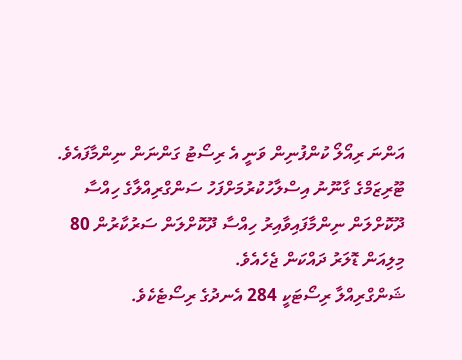އަންނަ ރިއޯލޯ ކުންފުނިން ވަނީ އެ ރިސޯޓު ގަންނަން ނިންމާފައެވެ.
ޓޫރިޒަމްގެ ގާނޫނު އިސްލާހުކުރުމަށްފަހު ސަންގްރިއްލާގެ ހިއްސާ ދޫކޮށްލަން ނިންމާފައިވާއިރު ހިއްސާ ދޫކޮށްލަން ސަރުކާރުން 80 މިލިއަން ޑޮލަރު ދައްކަން ޖެހެއެވެ.
ޝަންގްރިއްލާ ރިސޯޓަކީ 284 އެނދުގެ ރިސޯޓެކެވެ.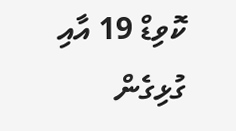ކޮވިޑް 19 އާއި ގުޅިގެން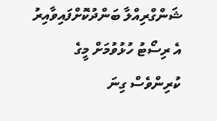ޝަންގްރިއްލާ ބަންދުކޮށްފައިވާއިރު އެ ރިސޯޓު ހުޅުވުމަށް މީގެ ކުރިންވެސް ގިނަ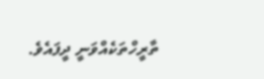ތާރީހްތަކެއްވަނީ ދީފައެވެ.